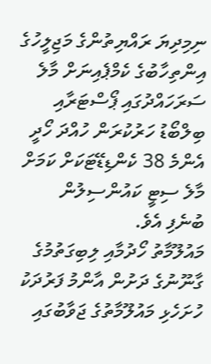ނިމިދިޔަ ރައްޔިތުންގެ މަޖިލީހުގެ އިންތިހާބުގެ ކެމްޕެއިނަށް މާލެ ސަރަހައްދުގައި ޕޯސްޓަރާއި ބިލްބޯޑު ހަރުކުރަން ހުއްދަ ހޯދީ އެންމެ 38 ކެންޑިޑޭޓަކަށް ކަމަށް މާލެ ސިޓީ ކައުންސިލުން ބުނެފި އެވެ.
މައުލޫމާތު ހޯދުމާއި ލިބިގަތުމުގެ ގާނޫނުގެ ދަށުން އާންމު ފަރުދަކު ހުށަހެޅި މައުލޫމާތުގެ ޖަވާބުގައި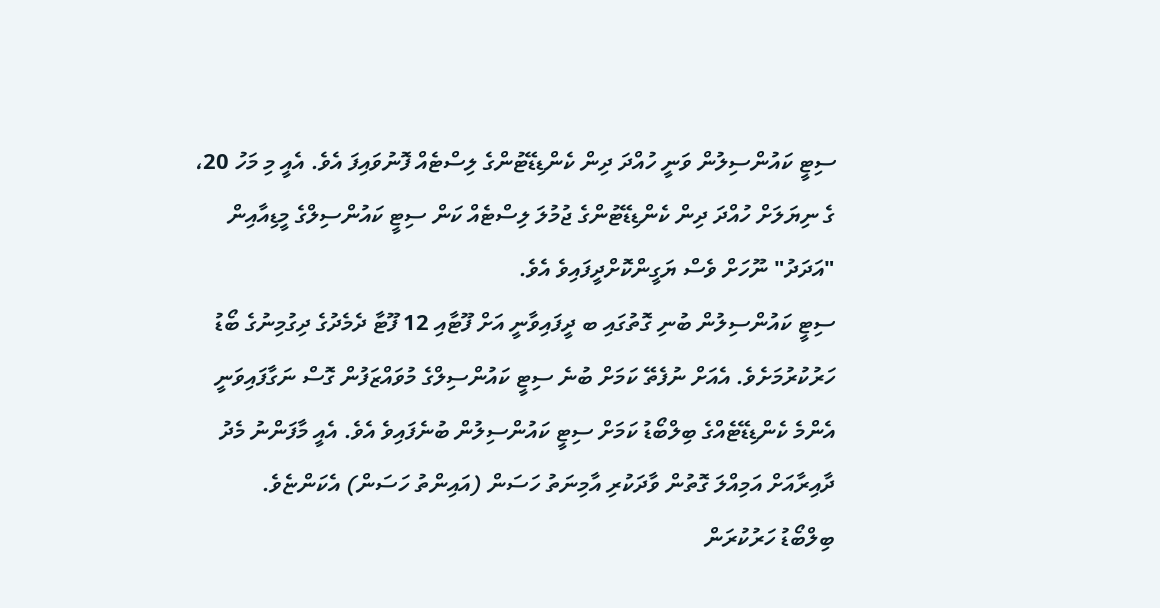ސިޓީ ކައުންސިލުން ވަނީ ހުއްދަ ދިން ކެންޑިޑޭޓުންގެ ލިސްޓެއް ފޮނުވައިފަ އެވެ. އެއީ މި މަހު 20، ގެ ނިޔަލަށް ހުއްދަ ދިން ކެންޑިޑޭޓުންގެ ޖުމުލަ ލިސްޓެއް ކަން ސިޓީ ކައުންސިލްގެ މީޑިއާއިން "އަދަދު" ނޫހަށް ވެސް ޔަގީންކޮށްދީފައިވެ އެވެ.
ސިޓީ ކައުންސިލުން ބުނި ގޮތުގައި ބ ދީފައިވާނީ އަށް ފޫޓާއި 12 ފޫޓާ ދެމެދުގެ ދިގުމިނުގެ ބޯޑު ހަރުކުރުމަށެވެ. އެއަށް ނުފެތޭ ކަމަށް ބުނެ ސިޓީ ކައުންސިލްގެ މުވައްޒަފުން ގޮސް ނަގާފައިވަނީ އެންމެ ކެންޑިޑޭޓެއްގެ ބިލްބޯޑު ކަމަށް ސިޓީ ކައުންސިލުން ބުނެފައިވެ އެވެ. އެއީ މާފަންނު މެދު ދާއިރާއަށް އަމިއްލަ ގޮތުން ވާދަކުރި އާމިނަތު ހަސަން (އައިންތު ހަސަން) އެކަންޏެވެ.
ބިލްބޯޑު ހަރުކުރަން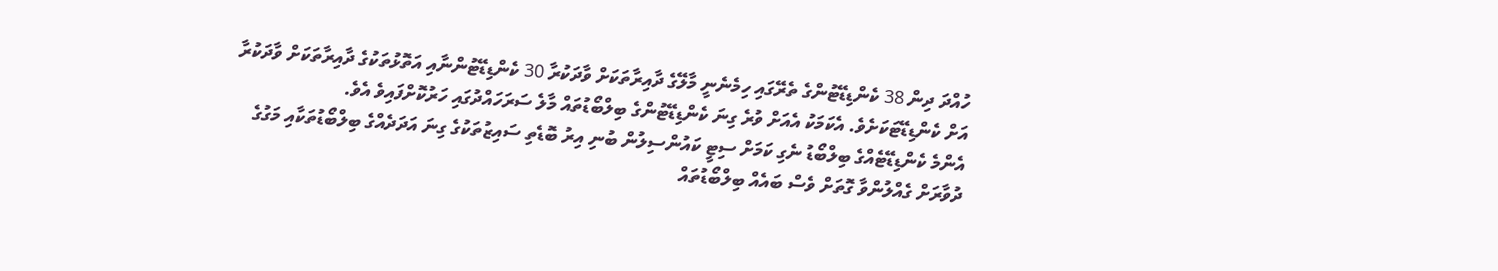ހުއްދަ ދިން 38 ކެންޑިޑޭޓުންގެ ތެރޭގައި ހިމެނެނީ މާލޭގެ ދާއިރާތަކަށް ވާދަކުރާ 30 ކެންޑިޑޭޓުންނާއި އަތޮޅުތަކުގެ ދާއިރާތަކަށް ވާދަކުރާ އަށް ކެންޑިޑޭޓަކަށެވެ. އެކަމަކު އެއަށް ވުރެ ގިނަ ކެންޑިޑޭޓުންގެ ބިލްބޯޑުތައް މާލެ ސަރަހައްދުގައި ހަރުކޮށްފައިވެ އެވެ.
އެންމެ ކެންޑިޑޭޓެއްގެ ބިލްބޯޑު ނެގި ކަމަށް ސިޓީ ކައުންސިލުން ބުނި އިރު ބޮޑެތި ސައިޒުތަކުގެ ގިނަ އަދަދެއްގެ ބިލްބޯޑުތަކާއި މަގުގެ ދުވާރަށް ގެއްލުންވާ ގޮތަށް ވެސް ބައެއް ބިލްބޯޑުތައް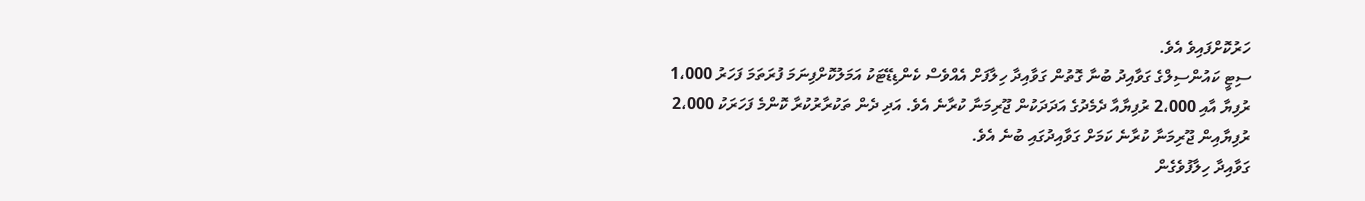ހަރުކޮށްފައިވެ އެވެ.
ސިޓީ ކައުންސިލްގެ ގަވާއިދު ބުނާ ގޮތުން ގަވާއިދާ ހިލާފަށް އެއްވެސް ކެންޑިޑޭޓަކު އަމަލުކޮށްފިނަމަ ފުރަތަމަ ފަހަރު 1،000 ރުފިޔާ އާއި 2،000 ރުފިޔާއާ ދެމެދުގެ އަދަދަކުން ޖޫރިމަނާ ކުރާނެ އެވެ. އަދި ދެން ތަކުރާރުކުރާ ކޮންމެ ފަހަރަކު 2،000 ރުފިޔާއިން ޖޫރިމަނާ ކުރާނެ ކަމަށް ގަވާއިދުގައި ބުނެ އެވެ.
ގަވާއިދާ ހިލާފުވެގެން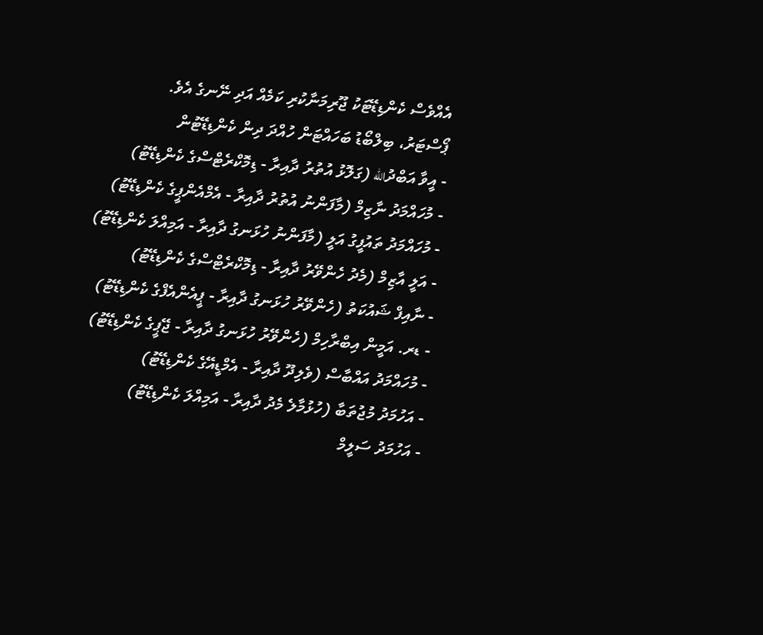އެއްވެސް ކެންޑިޑޭޓަކު ޖޫރިމަނާކުރި ކަމެއް އަދި ނޭނގެ އެވެ.
ޕޯސްޓަރު، ބިލްބޯޑު ބަހައްޓަން ހުއްދަ ދިން ކެންޑިޑޭޓުން
- އީވާ އަބްދުالله (ގަލޮޅު އުތުރު ދާއިރާ - ޑިމޮކްރެޓްސްގެ ކެންޑިޑޭޓު)
- މުހައްމަދު ނާޒިމް (މާފަންނު އުތުރު ދާއިރާ - އެމްއެންޕީގެ ކެންޑިޑޭޓު)
- މުހައްމަދު ތައުފީގު އަލީ (މާފަންނު ހުޅަނގު ދާއިރާ - އަމިއްލަ ކެންޑިޑޭޓު)
- އަލީ އާޒިމް (މެދު ހެންވޭރު ދާއިރާ - ޑިމޮކްރެޓްސްގެ ކެންޑިޑޭޓު)
- ނާއިފް ޝައުކަތު (ހެންވޭރު ހުޅަނގު ދާއިރާ - ޕީއެންއެފްގެ ކެންޑިޑޭޓު)
- ޑރ. އަމީން އިބްރާހިމް (ހެންވޭރު ހުޅަނގު ދާއިރާ - ޖޭޕީގެ ކެންޑިޑޭޓު)
- މުހައްމަދު އައްބާސް (ވެލިދޫ ދާއިރާ - އެމްޑީއޭގެ ކެންޑިޑޭޓު)
- އަހުމަދު މުޖުތަބާ (ހުޅުމާލެ މެދު ދާއިރާ - އަމިއްލަ ކެންޑިޑޭޓު)
- އަހުމަދު ސަލީމް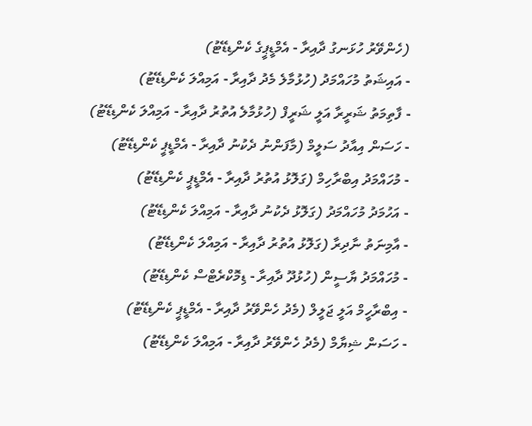(ހެންވޭރު ހުޅަނގު ދާއިރާ - އެމްޑީޕީގެ ކެންޑިޑޭޓު)
- އައިޝަތު މުހައްމަދު (ހުޅުމާލެ މެދު ދާއިރާ - އަމިއްލަ ކެންޑިޑޭޓު)
- ފާތިމަތު ޝަރީރާ އަލީ ޝަރީފް (ހުޅުމާލެ އުތުރު ދާއިރާ - އަމިއްލަ ކެންޑިޑޭޓު)
- ހަސަން އިއާދު ސަލީމް (މާފަންނު ދެކުނު ދާއިރާ - އެމްޑީޕީ ކެންޑިޑޭޓު)
- މުހައްމަދު އިބްރާހިމް (ގަލޮޅު އުތުރު ދާއިރާ - އެމްޑީޕީ ކެންޑިޑޭޓު)
- އަހުމަދު މުހައްމަދު (ގަލޮޅު ދެކުނު ދާއިރާ - އަމިއްލަ ކެންޑިޑޭޓު)
- އާމިނަތު ނާދިރާ (ގަލޮޅު އުތުރު ދާއިރާ - އަމިއްލަ ކެންޑިޑޭޓު)
- މުހައްމަދު ޔާސީން (ހުޅުދޫ ދާއިރާ - ޑިމޮކްރެޓްސް ކެންޑިޑޭޓު)
- އިބްރާހީމް އަލީ ޖަލީލް (މެދު ހެންވޭރު ދާއިރާ - އެމްޑީޕީ ކެންޑިޑޭޓު)
- ހަސަން ޝިޔާމް (މެދު ހެންވޭރު ދާއިރާ - އަމިއްލަ ކެންޑިޑޭޓު)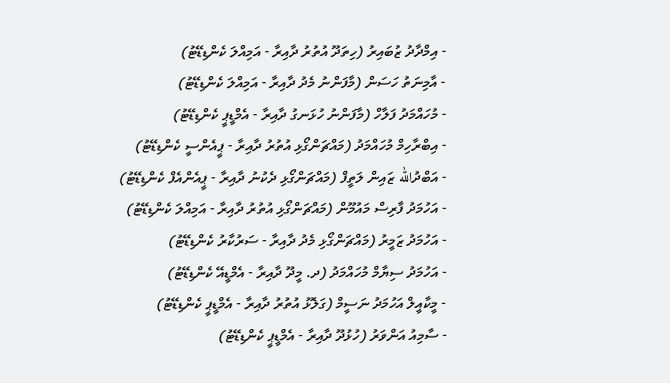- އިމްދާދު ޒުބައިރު (ހިތަދޫ އުތުރު ދާއިރާ - އަމިއްލަ ކެންޑިޑޭޓު)
- އާމިނަތު ހަސަން (މާފަންނު މެދު ދާއިރާ - އަމިއްލަ ކެންޑިޑޭޓު)
- މުހައްމަދު ފަލާހް (މާފަންނު ހުޅަނގު ދާއިރާ - އެމްޑީޕީ ކެންޑިޑޭޓު)
- އިބްރާހިމް މުހައްމަދު (މައްޗަންގޯޅި އުތުރު ދާއިރާ - ޕީއެންސީ ކެންޑިޑޭޓު)
- އަބްދުالله ޒައިން ލަތީފް (މައްޗަންގޯޅި ދެކުނު ދާއިރާ - ޕީއެންއެފް ކެންޑިޑޭޓު)
- އަހުމަދު ފާރިސް މައުމޫން (މައްޗަންގޯޅި އުތުރު ދާއިރާ - އަމިއްލަ ކެންޑިޑޭޓު)
- އަހުމަދު ޒަމީރު (މައްޗަންގޯޅި މެދު ދާއިރާ - ސަރުކާރު ކެންޑިޑޭޓު)
- އަހުމަދު ސިޔާމް މުހައްމަދު (ދ. މީދޫ ދާއިރާ - އެމްޑީއޭ ކެންޑިޑޭޓު)
- މީކާއީލް އަހުމަދު ނަސީމް (ގަލޮޅު އުތުރު ދާއިރާ - އެމްޑީޕީ ކެންޑިޑޭޓު)
- ސާމިއު އަންވަރު (ހުޅުދޫ ދާއިރާ - އެމްޑީޕީ ކެންޑިޑޭޓު)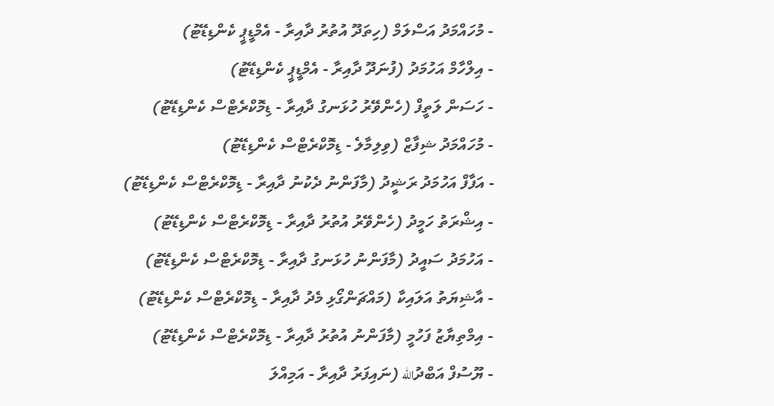- މުހައްމަދު އަސްލަމް (ހިތަދޫ އުތުރު ދާއިރާ - އެމްޑީޕީ ކެންޑިޑޭޓު)
- އިލްހާމް އަހުމަދު (ފުނަދޫ ދާއިރާ - އެމްޑީޕީ ކެންޑިޑޭޓު)
- ހަސަން ލަތީފް (ހެންވޭރު ހުޅަނގު ދާއިރާ - ޑިމޮކްރެޓްސް ކެންޑިޑޭޓު)
- މުހައްމަދު ޝިފާޒް (ވިލިމާލެ - ޑިމޮކްރެޓްސް ކެންޑިޑޭޓު)
- އަފާފް އަހުމަދު ރަޝީދު (މާފަންނު ދެކުނު ދާއިރާ - ޑިމޮކްރެޓްސް ކެންޑިޑޭޓު)
- އިޝްރަތު ހަމީދު (ހެންވޭރު އުތުރު ދާއިރާ - ޑިމޮކްރެޓްސް ކެންޑިޑޭޓު)
- އަހުމަދު ސައީދު (މާފަންނު ހުޅަނގު ދާއިރާ - ޑިމޮކްރެޓްސް ކެންޑިޑޭޓު)
- އާޝިޔަތު އަލައިކާ (މައްޗަންގޯޅި މެދު ދާއިރާ - ޑިމޮކްރެޓްސް ކެންޑިޑޭޓު)
- އިމްތިޔާޒު ފަހުމީ (މާފަންނު އުތުރު ދާއިރާ - ޑިމޮކްރެޓްސް ކެންޑިޑޭޓު)
- ޔޫސުފް އަބްދުالله (ނައިފަރު ދާއިރާ - އަމިއްލަ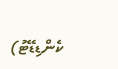ކެންޑިޑޭޓު)